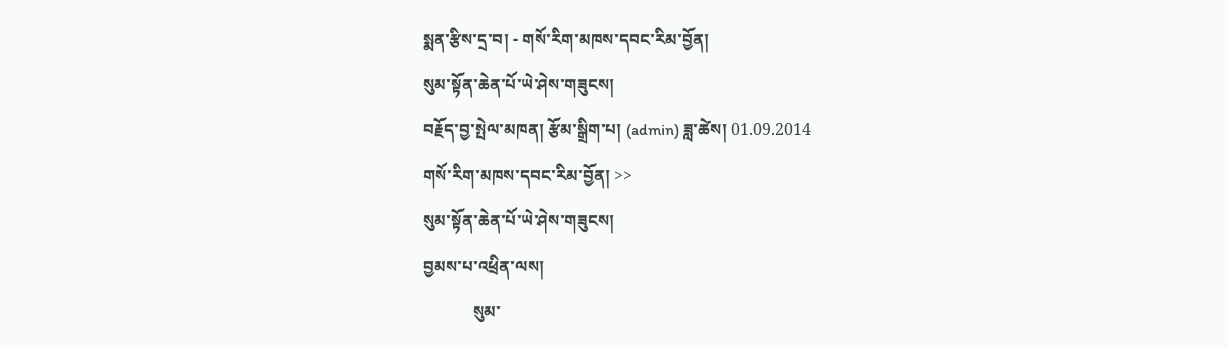སྨན་རྩིས་དྲ་བ། - གསོ་རིག་མཁས་དབང་རིམ་བྱོན།
སུམ་སྟོན་ཆེན་པོ་ཡེ་ཤེས་གཟུངས།
བརྗོད་བྱ་སྤེལ་མཁན། རྩོམ་སྒྲིག་པ། (admin) ཟླ་ཚེས། 01.09.2014
གསོ་རིག་མཁས་དབང་རིམ་བྱོན། >>
སུམ་སྟོན་ཆེན་པོ་ཡེ་ཤེས་གཟུངས།
བྱམས་པ་འཕྲིན་ལས།
            སུམ་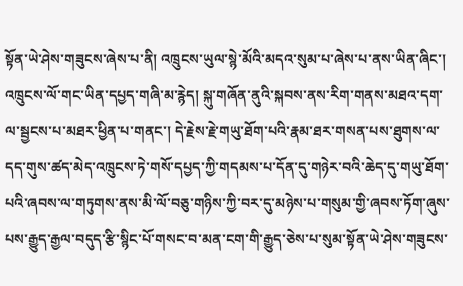སྟོན་ཡེ་ཤེས་གཟུངས་ཞེས་པ་ནི། འཁྲུངས་ཡུལ་སྙེ་མོའི་མདའ་སུམ་པ་ཞེས་པ་ནས་ཡིན་ཞིང་། འཁྲུངས་ལོ་གང་ཡིན་དཔྱད་གཞི་མ་རྙེད། སྐུ་གཞོན་ནུའི་སྐབས་ནས་རིག་གནས་མཐའ་དག་ལ་སྦྱངས་པ་མཐར་ཕྱིན་པ་གནང་། དེ་རྗེས་རྗེ་གཡུ་ཐོག་པའི་རྣམ་ཐར་གསན་པས་ཐུགས་ལ་དད་གུས་ཚད་མེད་འཁྲུངས་ཏེ་གསོ་དཔྱད་ཀྱི་གདམས་པ་དོན་དུ་གཉེར་བའི་ཆེད་དུ་གཡུ་ཐོག་པའི་ཞབས་ལ་གཏུགས་ནས་མི་ལོ་བཅུ་གཉིས་ཀྱི་བར་དུ་མཉེས་པ་གསུམ་གྱི་ཞབས་ཏོག་ཞུས་པས་རྒྱུད་རྒྱལ་བདུད་རྩི་སྙིང་པོ་གསང་བ་མན་ངག་གི་རྒྱུད་ཅེས་པ་སུམ་སྟོན་ཡེ་ཤེས་གཟུངས་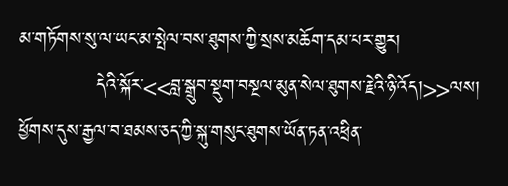མ་གཏོགས་སུ་ལ་ཡང་མ་སྤེལ་བས་ཐུགས་ཀྱི་སྲས་མཆོག་དམ་པར་གྱུར།
            དེའི་སྐོར་<<བླ་སྒྲུབ་སྡུག་བསྔལ་མུན་སེལ་ཐུགས་རྗེའི་ཉི་འོད།>>ལས། ཕྱོགས་དུས་རྒྱལ་བ་ཐམས་ཅད་ཀྱི་སྐུ་གསུང་ཐུགས་ཡོན་ཏན་འཕྲིན་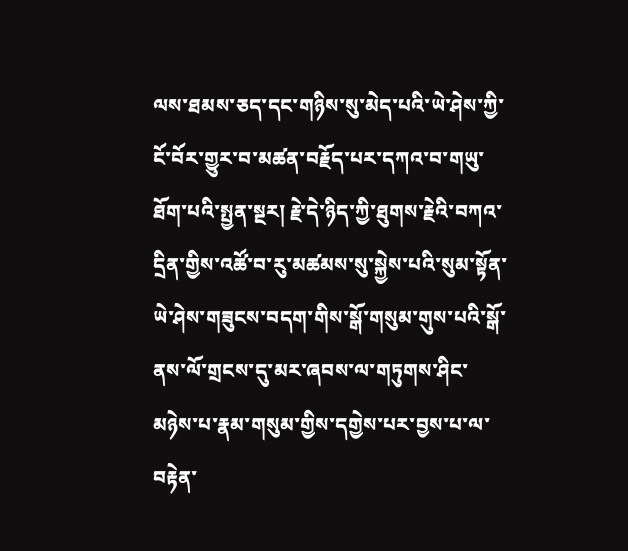ལས་ཐམས་ཅད་དང་གཉིས་སུ་མེད་པའི་ཡེ་ཤེས་ཀྱི་ངོ་བོར་གྱུར་བ་མཚན་བརྗོད་པར་དཀའ་བ་གཡུ་ཐོག་པའི་སྤྱན་སྔར། རྗེ་དེ་ཉིད་ཀྱི་ཐུགས་རྗེའི་བཀའ་དྲིན་གྱིས་འཚོ་བ་རུ་མཚམས་སུ་སྐྱེས་པའི་སུམ་སྟོན་ཡེ་ཤེས་གཟུངས་བདག་གིས་སྒོ་གསུམ་གུས་པའི་སྒོ་ནས་ལོ་གྲངས་དུ་མར་ཞབས་ལ་གཏུགས་ཤིང་མཉེས་པ་རྣམ་གསུམ་གྱིས་དགྱེས་པར་བྱས་པ་ལ་བརྟེན་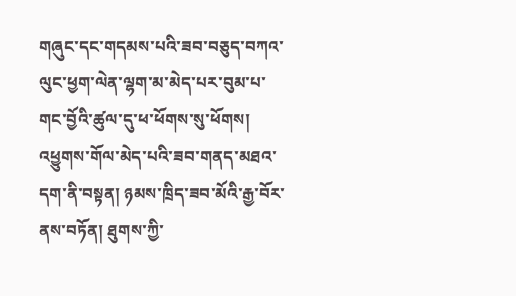གཞུང་དང་གདམས་པའི་ཟབ་བཅུད་བཀའ་ལུང་ཕྱག་ལེན་ལྷག་མ་མེད་པར་བུམ་པ་གང་བྱོའི་ཚུལ་དུ་ཕ་ཕོགས་སུ་ཕོགས། འཕྱུགས་གོལ་མེད་པའི་ཟབ་གནད་མཐའ་དག་ནི་བསྟན། ཉམས་ཁྲིད་ཟབ་མོའི་རྒྱ་བོར་ནས་བཏོན། ཐུགས་ཀྱི་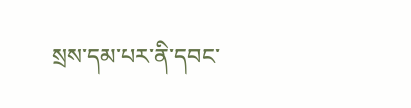སྲས་དམ་པར་ནི་དབང་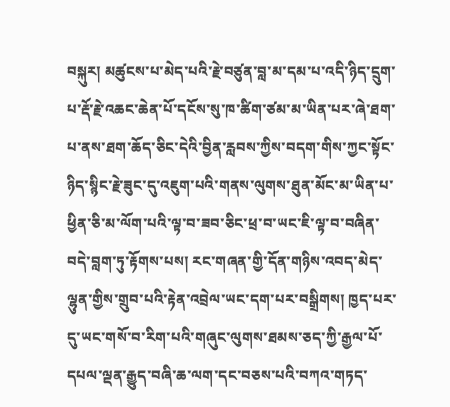བསྐུར། མཚུངས་པ་མེད་པའི་རྗེ་བཙུན་བླ་མ་དམ་པ་འདི་ཉིད་དྲུག་པ་རྡོ་རྗེ་འཆང་ཆེན་པོ་དངོས་སུ་ཁ་ཚིག་ཙམ་མ་ཡིན་པར་ཞེ་ཐག་པ་ནས་ཐག་ཆོད་ཅིང་དེའི་བྱིན་རླབས་ཀྱིས་བདག་གིས་ཀྱང་སྟོང་ཉིད་སྙིང་རྗེ་ཟུང་དུ་འཇུག་པའི་གནས་ལུགས་ཐུན་མོང་མ་ཡིན་པ་ཕྱིན་ཅི་མ་ལོག་པའི་ལྟ་བ་ཟབ་ཅིང་ཕྲ་བ་ཡང་ཇི་ལྟ་བ་བཞིན་བདེ་བླག་ཏུ་རྟོགས་པས། རང་གཞན་གྱི་དོན་གཉིས་འབད་མེད་ལྷུན་གྱིས་གྲུབ་པའི་རྟེན་འབྲེལ་ཡང་དག་པར་བསྒྲིགས། ཁྱད་པར་དུ་ཡང་གསོ་བ་རིག་པའི་གཞུང་ལུགས་ཐམས་ཅད་ཀྱི་རྒྱལ་པོ་དཔལ་ལྡན་རྒྱུད་བཞི་ཆ་ལག་དང་བཅས་པའི་བཀའ་གཏད་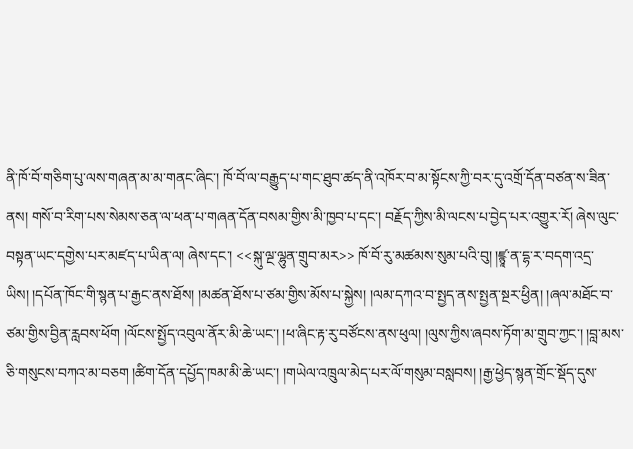ནི་ཁོ་བོ་གཅིག་པུ་ལས་གཞན་མ་མ་གནང་ཞིང་། ཁོ་བོ་ལ་བརྒྱུད་པ་གང་ཐུབ་ཚད་ནི་འཁོར་བ་མ་སྟོངས་ཀྱི་བར་དུ་འགྲོ་དོན་བཙན་ས་ཟིན་ནས། གསོ་བ་རིག་པས་སེམས་ཅན་ལ་ཕན་པ་གཞན་དོན་བསམ་གྱིས་མི་ཁྱབ་པ་དང་། བརྗོད་ཀྱིས་མི་ལངས་པ་བྱེད་པར་འགྱུར་རོ། ཞེས་ལུང་བསྟན་ཡང་དགྱེས་པར་མཛད་པ་ཡིན་ལ། ཞེས་དང་། <<སྐུ་ལྔ་ལྷུན་གྲུབ་མར>> ཁོ་བོ་རུ་མཚམས་སུམ་པའི་བུ། །ཛྙཱ་ན་དྷ་ར་བདག་འདྲ་ཡིས། །དཔོན་ཁོང་གི་སྙན་པ་རྒྱང་ནས་ཐོས། །མཚན་ཐོས་པ་ཙམ་གྱིས་མོས་པ་སྐྱེས། །ལམ་དཀའ་བ་སྤྱད་ནས་སྤྱན་སྔར་ཕྱིན། །ཞལ་མཐོང་བ་ཙམ་གྱིས་བྱིན་རླབས་ཕོག །ལོངས་སྤྱོད་འབུལ་ནོར་མི་ཆེ་ཡང་། །ཕ་ཞིང་རྟ་རུ་བཙོངས་ནས་ཕུལ། །ལུས་ཀྱིས་ཞབས་ཏོག་མ་གྲུབ་ཀྱང་། །བླ་མས་ཅི་གསུངས་བཀའ་མ་བཅག །ཚིག་དོན་དཔྱོད་ཁམ་མི་ཆེ་ཡང་། །གཡེལ་འཁྲུལ་མེད་པར་ལོ་གསུམ་བསླབས། །རྒྱ་ཕྱེད་སྙན་གྲོང་སྡོད་དུས་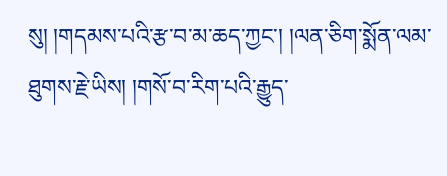སུ། །གདམས་པའི་རྩ་བ་མ་ཆད་ཀྱང་། །ལན་ཅིག་སྨོན་ལམ་ཐུགས་རྗེ་ཡིས། །གསོ་བ་རིག་པའི་རྒྱུད་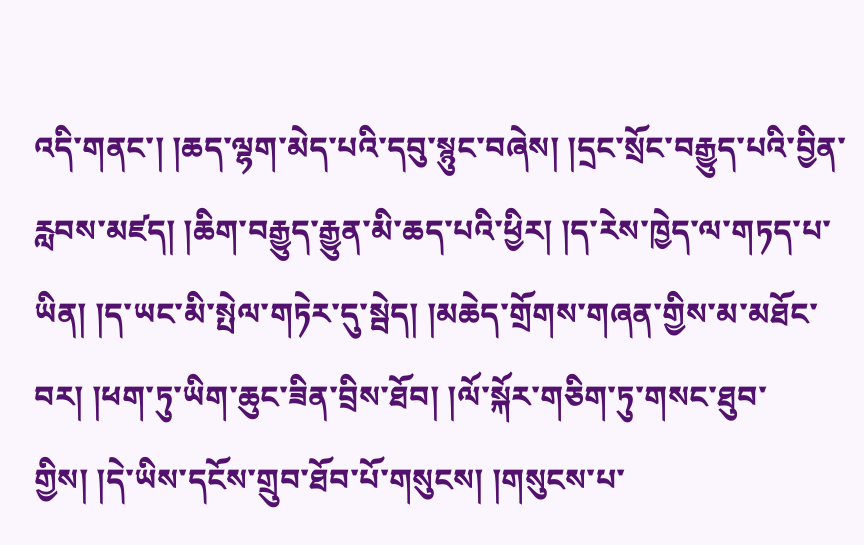འདི་གནང་། །ཆད་ལྷག་མེད་པའི་དབུ་སྙུང་བཞེས། །དྲང་སྲོང་བརྒྱུད་པའི་བྱིན་རླབས་མཛད། །ཆིག་བརྒྱུད་རྒྱུན་མི་ཆད་པའི་ཕྱིར། །ད་རེས་ཁྱེད་ལ་གཏད་པ་ཡིན། །ད་ཡང་མི་སྤེལ་གཏེར་དུ་སྦེད། །མཆེད་གྲོགས་གཞན་གྱིས་མ་མཐོང་བར། །ཕག་ཏུ་ཡིག་ཆུང་ཟིན་བྲིས་ཐོབ། །ལོ་སྐོར་གཅིག་ཏུ་གསང་ཐུབ་གྱིས། །དེ་ཡིས་དངོས་གྲུབ་ཐོབ་པོ་གསུངས། །གསུངས་པ་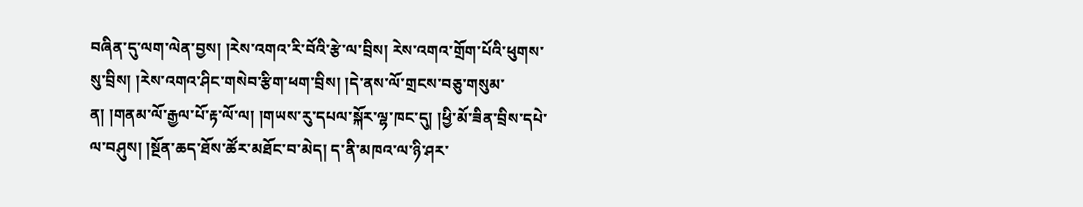བཞིན་དུ་ལག་ལེན་བྱས། །རེས་འགའ་རི་བོའི་རྩེ་ལ་བྲིས། རེས་འགའ་གྲོག་པོའི་ཕུགས་སུ་བྲིས། །རེས་འགའ་ཤིང་གསེབ་རྩིག་ཕག་བྲིས། །དེ་ནས་ལོ་གྲངས་བཅུ་གསུམ་ན། །གནམ་ལོ་རྒྱལ་པོ་རྟ་ལོ་ལ། །གཡས་རུ་དཔལ་སྐོར་ལྷ་ཁང་དུ། །ཕྱི་མོ་ཟིན་བྲིས་དཔེ་ལ་བཤུས། །སྔོན་ཆད་ཐོས་ཚོར་མཐོང་བ་མེད། ད་ནི་མཁའ་ལ་ཉི་ཤར་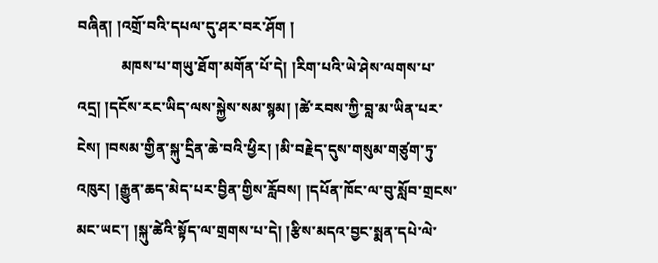བཞིན། །འགྲོ་བའི་དཔལ་དུ་ཤར་བར་ཤོག །
            མཁས་པ་གཡུ་ཐོག་མགོན་པོ་དེ། །རིག་པའི་ཡེ་ཤེས་ལགས་པ་འདྲ། །དངོས་རང་ཡིད་ལས་སྐྱེས་སམ་སྙམ། །ཚེ་རབས་ཀྱི་བླ་མ་ཡིན་པར་ངེས། །བསམ་གྱིན་སྐུ་དྲིན་ཆེ་བའི་ཕྱིར། །མི་བརྗེད་དུས་གསུམ་གཙུག་ཏུ་འཁུར། །རྒྱུན་ཆད་མེད་པར་བྱིན་གྱིས་རློབས། །དཔོན་ཁོང་ལ་བུ་སློབ་གྲངས་མང་ཡང་། །སྐུ་ཚེའི་སྟོད་ལ་གྲགས་པ་དེ། །རྩིས་མདའ་བྱང་སྨན་དཔེ་ལེ་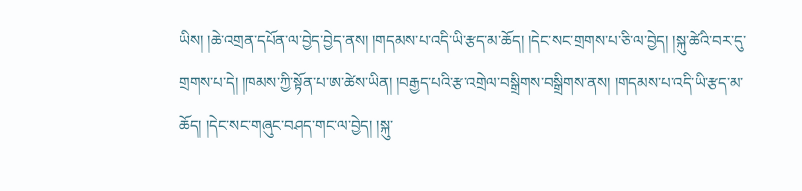ཡིས། །ཆེ་འགྲན་དཔོན་ལ་བྱེད་བྱེད་ནས། །གདམས་པ་འདི་ཡི་རྩད་མ་ཆོད། །དེང་སང་གྲགས་པ་ཅི་ལ་བྱེད། །སྐུ་ཚེའི་བར་དུ་གྲགས་པ་དེ། །ཁམས་ཀྱི་སྟོན་པ་ཨ་ཚེས་ཡིན། །བརྒྱད་པའི་རྩ་འགྲེལ་བསྒྲིགས་བསྒྲིགས་ནས། །གདམས་པ་འདི་ཡི་རྩད་མ་ཆོད། །དེང་སང་གཞུང་བཤད་གང་ལ་བྱེད། །སྐུ་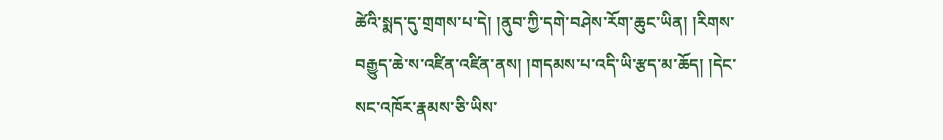ཚེའི་སྨད་དུ་གྲགས་པ་དེ། །ནུབ་ཀྱི་དགེ་བཤེས་རོག་ཆུང་ཡིན། །རིགས་བརྒྱུད་ཆེ་ས་འཛིན་འཛིན་ནས། །གདམས་པ་འདི་ཡི་རྩད་མ་ཆོད། །དེང་སང་འཁོར་རྣམས་ཅི་ཡིས་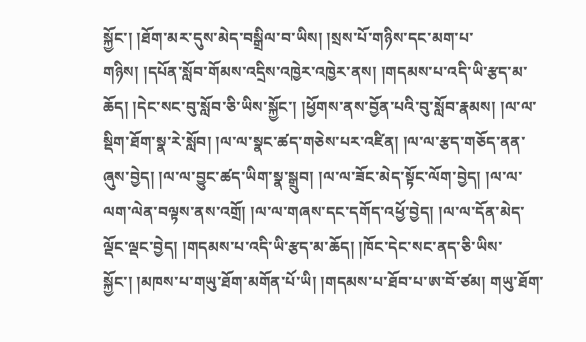སྐྱོང་། །ཐོག་མར་དུས་མེད་བསྒྲིལ་བ་ཡིས། །སྲས་པོ་གཉིས་དང་མག་པ་གཉིས། །དཔོན་སློབ་གོམས་འདྲིས་འཁྱེར་འཁྱེར་ནས། །གདམས་པ་འདི་ཡི་རྩད་མ་ཆོད། །དེང་སང་བུ་སློབ་ཅི་ཡིས་སྐྱོང་། །ཕྱོགས་ནས་བྱོན་པའི་བུ་སློབ་རྣམས། །ལ་ལ་སྡིག་ཐོག་སྣ་རེ་སློབ། །ལ་ལ་སྣང་ཚད་གཅེས་པར་འཛིན། །ལ་ལ་རྩད་གཅོད་ནན་ཞུས་བྱེད། །ལ་ལ་བྱུང་ཚད་ཡིག་སྣ་སྒྲུབ། །ལ་ལ་ཟོང་མེད་སྟོང་ལོག་བྱེད། །ལ་ལ་ལག་ལེན་བལྟས་ནས་འགྲོ། །ལ་ལ་གཞས་དང་དགོད་འཕྱོ་བྱེད། །ལ་ལ་དོན་མེད་ལྡོང་ལྡང་བྱེད། །གདམས་པ་འདི་ཡི་རྩད་མ་ཆོད། །ཁོང་དེང་སང་ནད་ཅི་ཡིས་སྐྱོང་། །མཁས་པ་གཡུ་ཐོག་མགོན་པོ་ཡི། །གདམས་པ་ཐོབ་པ་ཨ་བོ་ཙམ། གཡུ་ཐོག་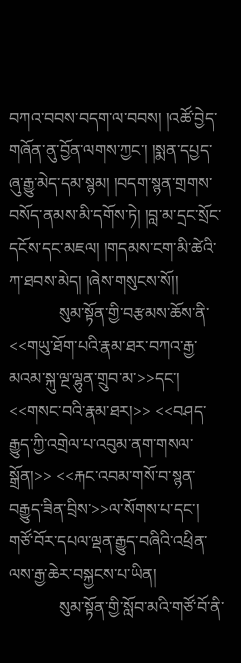བཀའ་བབས་བདག་ལ་བབས། །འཚོ་བྱེད་གཞོན་ནུ་བྱོན་ལགས་ཀྱང་། །སྨན་དཔྱད་ཞུ་རྒྱུ་མེད་དམ་སྙམ། །བདག་སྙན་གྲགས་བསོད་ནམས་མི་དགོས་ཏེ། །བླ་མ་དྲང་སྲོང་དངོས་དང་མཇལ། །གདམས་ངག་མི་ཚེའི་ཀ་ཐབས་མེད། །ཞེས་གསུངས་སོ།།
            སུམ་སྟོན་གྱི་བརྩམས་ཆོས་ནི་<<གཡུ་ཐོག་པའི་རྣམ་ཐར་བཀའ་རྒྱ་མའམ་སྐུ་ལྔ་ལྷུན་གྲུབ་མ་>>དང་། <<གསང་བའི་རྣམ་ཐར།>> <<བཤད་རྒྱུད་ཀྱི་འགྲེལ་པ་འབུམ་ནག་གསལ་སྒྲོན།>> <<རྐང་འབམ་གསོ་བ་སྙན་བརྒྱུད་ཟིན་བྲིས་>>ལ་སོགས་པ་དང་། གཙོ་བོར་དཔལ་ལྡན་རྒྱུད་བཞིའི་འཕྲིན་ལས་རྒྱ་ཆེར་བསྐྱངས་པ་ཡིན།
            སུམ་སྟོན་གྱི་སློབ་མའི་གཙོ་བོ་ནི་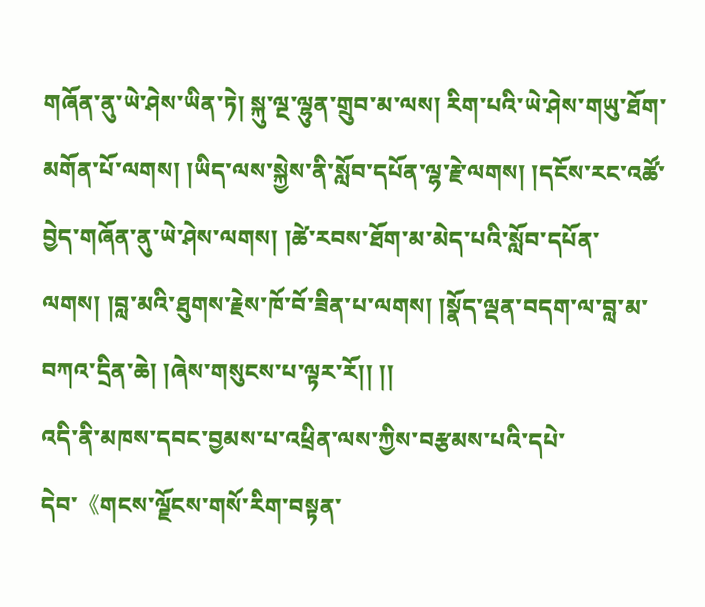གཞོན་ནུ་ཡེ་ཤེས་ཡིན་ཏེ། སྐུ་ལྔ་ལྷུན་གྲུབ་མ་ལས། རིག་པའི་ཡེ་ཤེས་གཡུ་ཐོག་མགོན་པོ་ལགས། །ཡིད་ལས་སྐྱེས་ནི་སློབ་དཔོན་ལྷ་རྗེ་ལགས། །དངོས་རང་འཚོ་བྱེད་གཞོན་ནུ་ཡེ་ཤེས་ལགས། །ཚེ་རབས་ཐོག་མ་མེད་པའི་སློབ་དཔོན་ལགས། །བླ་མའི་ཐུགས་རྗེས་ཁོ་བོ་ཟིན་པ་ལགས། །སྣོད་ལྡན་བདག་ལ་བླ་མ་བཀའ་དྲིན་ཆེ། །ཞེས་གསུངས་པ་ལྟར་རོ།། །།
འདི་ནི་མཁས་དབང་བྱམས་པ་འཕྲིན་ལས་ཀྱིས་བརྩམས་པའི་དཔེ་དེབ་《གངས་ལྗོངས་གསོ་རིག་བསྟན་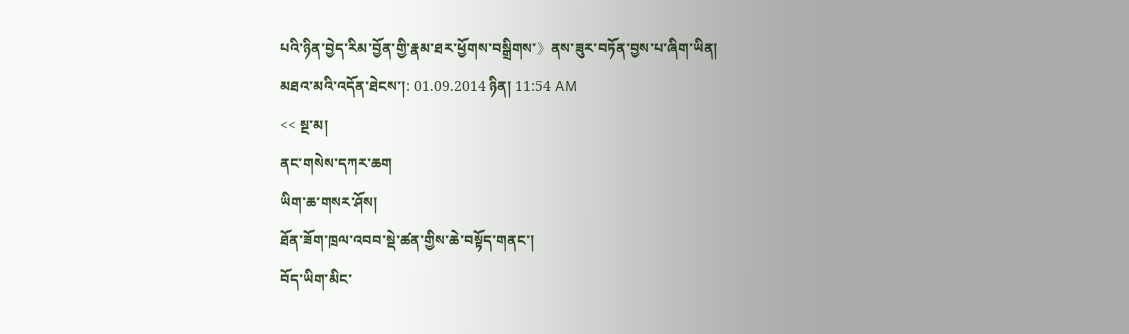པའི་ཉིན་བྱེད་རིམ་བྱོན་གྱི་རྣམ་ཐར་ཕྱོགས་བསྒྲིགས་》ནས་ཟུར་བཏོན་བྱས་པ་ཞིག་ཡིན།
མཐའ་མའི་འདོན་ཐེངས་།: 01.09.2014 ཉིན། 11:54 AM
<< སྔ་མ།
ནང་གསེས་དཀར་ཆག
ཡིག་ཆ་གསར་ཤོས།
ཐོན་ཟོག་ཁྲལ་འབབ་སྡེ་ཚན་གྱིས་ཆེ་བསྟོད་གནང་།
བོད་ཡིག་མིང་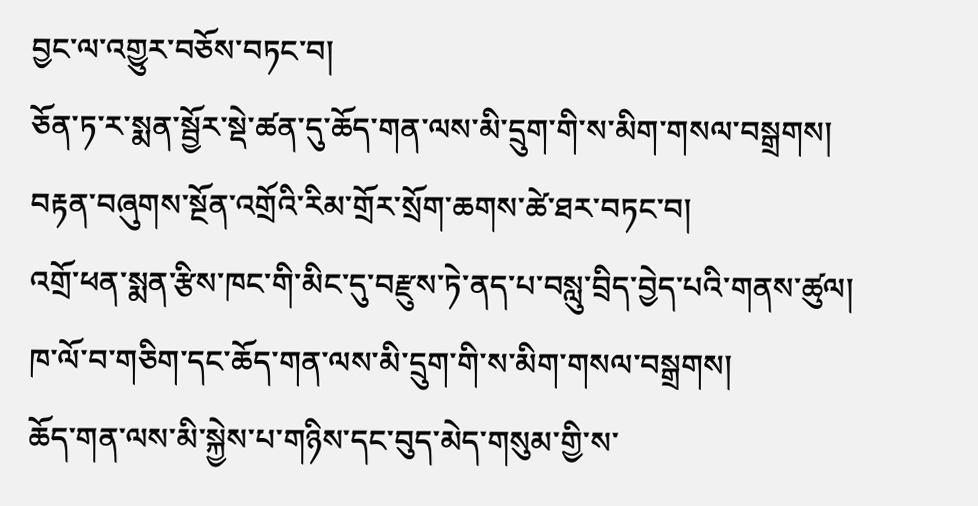བྱང་ལ་འགྱུར་བཅོས་བཏང་བ།
ཅོན་ཏ་ར་སྨན་སྦྱོར་སྡེ་ཚན་དུ་ཆོད་གན་ལས་མི་དྲུག་གི་ས་མིག་གསལ་བསྒྲགས།
བརྟན་བཞུགས་སྔོན་འགྲོའི་རིམ་གྲོར་སྲོག་ཆགས་ཚེ་ཐར་བཏང་བ།
འགྲོ་ཕན་སྨན་རྩིས་ཁང་གི་མིང་དུ་བརྫུས་ཏེ་ནད་པ་བསླུ་བྲིད་བྱེད་པའི་གནས་ཚུལ།
ཁ་ལོ་བ་གཅིག་དང་ཆོད་གན་ལས་མི་དྲུག་གི་ས་མིག་གསལ་བསྒྲགས།
ཆོད་གན་ལས་མི་སྐྱེས་པ་གཉིས་དང་བུད་མེད་གསུམ་གྱི་ས་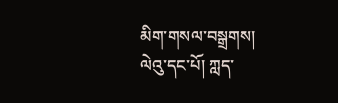མིག་གསལ་བསྒྲགས།
ལེའུ་དང་པོ། ཀླད་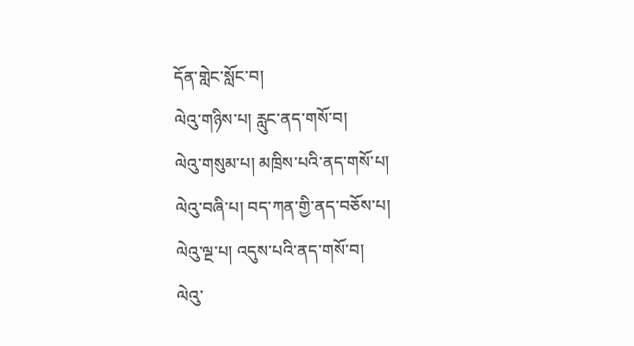དོན་གླེང་སློང་བ།
ལེའུ་གཉིས་པ། རླུང་ནད་གསོ་བ།
ལེའུ་གསུམ་པ། མཁྲིས་པའི་ནད་གསོ་པ།
ལེའུ་བཞི་པ། བད་ཀན་གྱི་ནད་བཅོས་པ།
ལེའུ་ལྔ་པ། འདུས་པའི་ནད་གསོ་བ།
ལེའུ་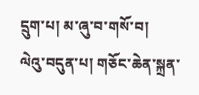དྲུག་པ། མ་ཞུ་བ་གསོ་བ།
ལེའུ་བདུན་པ། གཅོང་ཆེན་སྐྲན་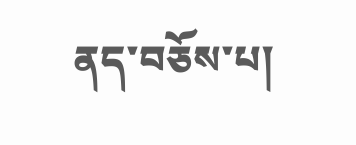ནད་བཅོས་པ།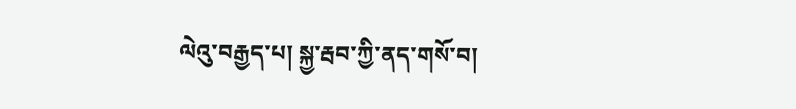ལེའུ་བརྒྱད་པ། སྐྱ་རྦབ་ཀྱི་ནད་གསོ་བ།